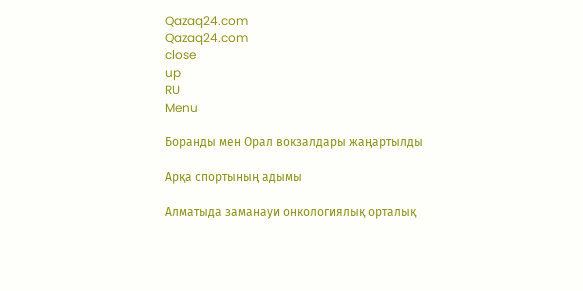Qazaq24.com
Qazaq24.com
close
up
RU
Menu

Боранды мен Орал вокзалдары жаңартылды

Арқа спортының адымы

Алматыда заманауи онкологиялық орталық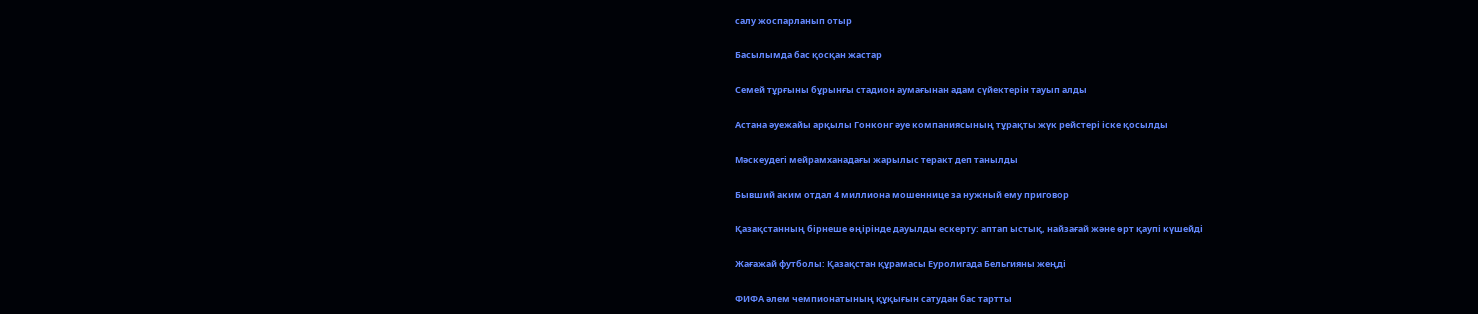салу жоспарланып отыр

Басылымда бас қосқан жастар

Семей тұрғыны бұрынғы стадион аумағынан адам сүйектерін тауып алды

Астана әуежайы арқылы Гонконг әуе компаниясының тұрақты жүк рейстері іске қосылды

Мәскеудегі мейрамханадағы жарылыс теракт деп танылды

Бывший аким отдал 4 миллиона мошеннице за нужный ему приговор

Қазақстанның бірнеше өңірінде дауылды ескерту: аптап ыстық, найзағай және өрт қаупі күшейді

Жағажай футболы: Қазақстан құрамасы Еуролигада Бельгияны жеңді

ФИФА әлем чемпионатының құқығын сатудан бас тартты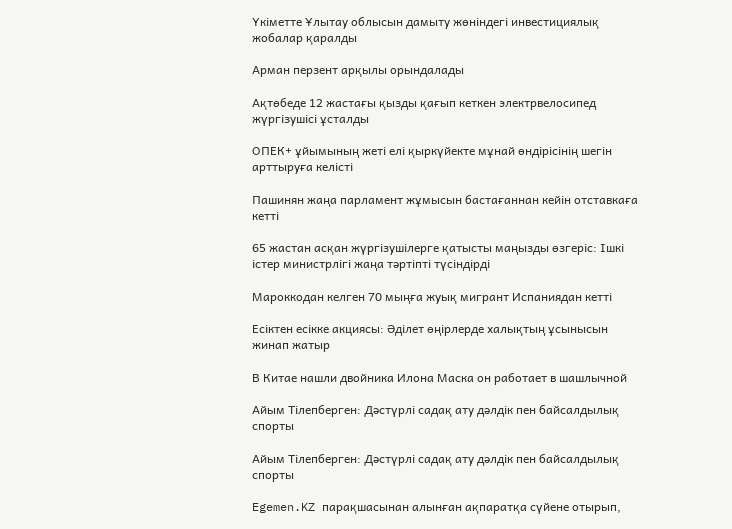Үкіметте Ұлытау облысын дамыту жөніндегі инвестициялық жобалар қаралды

Арман перзент арқылы орындалады

Ақтөбеде 12 жастағы қызды қағып кеткен электрвелосипед жүргізушісі ұсталды

ОПЕК+ ұйымының жеті елі қыркүйекте мұнай өндірісінің шегін арттыруға келісті

Пашинян жаңа парламент жұмысын бастағаннан кейін отставкаға кетті

65 жастан асқан жүргізушілерге қатысты маңызды өзгеріс: Ішкі істер министрлігі жаңа тәртіпті түсіндірді

Мароккодан келген 70 мыңға жуық мигрант Испаниядан кетті

Есіктен есікке акциясы: Әділет өңірлерде халықтың ұсынысын жинап жатыр

В Китае нашли двойника Илона Маска он работает в шашлычной

Айым Тілепберген: Дәстүрлі садақ ату дәлдік пен байсалдылық спорты

Айым Тілепберген: Дәстүрлі садақ ату дәлдік пен байсалдылық спорты

Egemen.KZ парақшасынан алынған ақпаратқа сүйене отырып,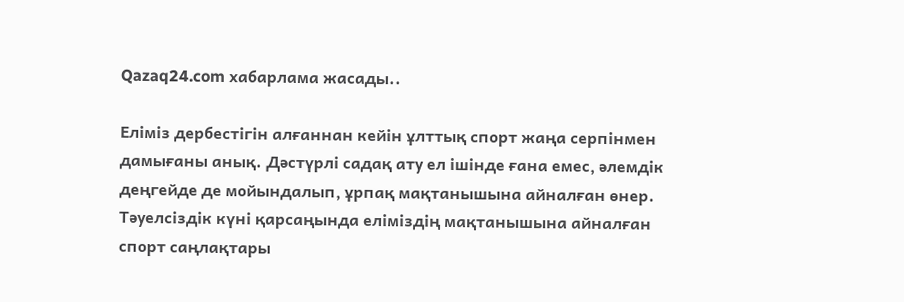Qazaq24.com хабарлама жасады..

Еліміз дербестігін алғаннан кейін ұлттық спорт жаңа серпінмен дамығаны анық. Дәстүрлі садақ ату ел ішінде ғана емес, әлемдік деңгейде де мойындалып, ұрпақ мақтанышына айналған өнер. Тәуелсіздік күні қарсаңында еліміздің мақтанышына айналған спорт саңлақтары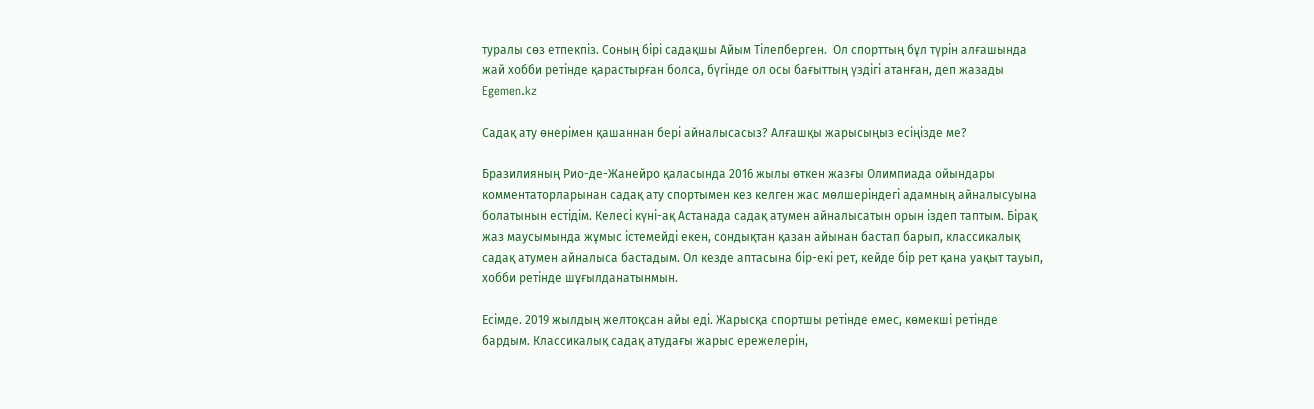туралы сөз етпекпіз. Соның бірі садақшы Айым Тілепберген.  Ол спорттың бұл түрін алғашында жай хобби ретінде қарастырған болса, бүгінде ол осы бағыттың үздігі атанған, деп жазады Egemen.kz

Садақ ату өнерімен қашаннан бері айналысасыз? Алғашқы жарысыңыз есіңізде ме?

Бразилияның Рио-де-Жанейро қаласында 2016 жылы өткен жазғы Олимпиада ойындары комментаторларынан садақ ату спортымен кез келген жас мөлшеріндегі адамның айналысуына болатынын естідім. Келесі күні-ақ Астанада садақ атумен айналысатын орын іздеп таптым. Бірақ жаз маусымында жұмыс істемейді екен, сондықтан қазан айынан бастап барып, классикалық садақ атумен айналыса бастадым. Ол кезде аптасына бір-екі рет, кейде бір рет қана уақыт тауып, хобби ретінде шұғылданатынмын.

Есімде. 2019 жылдың желтоқсан айы еді. Жарысқа спортшы ретінде емес, көмекші ретінде бардым. Классикалық садақ атудағы жарыс ережелерін,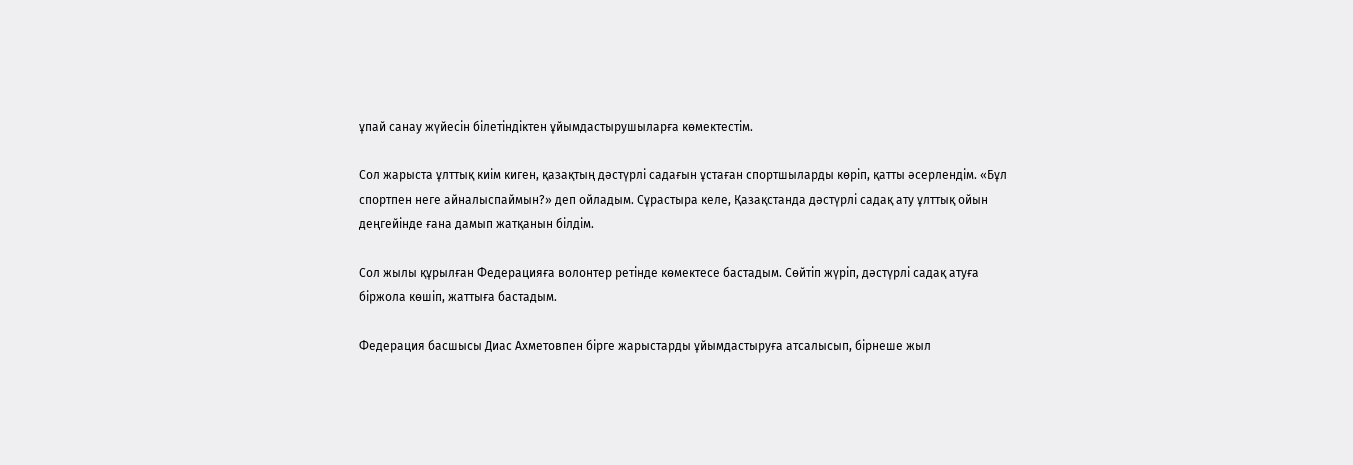ұпай санау жүйесін білетіндіктен ұйымдастырушыларға көмектестім.

Сол жарыста ұлттық киім киген, қазақтың дәстүрлі садағын ұстаған спортшыларды көріп, қатты әсерлендім. «Бұл спортпен неге айналыспаймын?» деп ойладым. Сұрастыра келе, Қазақстанда дәстүрлі садақ ату ұлттық ойын деңгейінде ғана дамып жатқанын білдім.

Сол жылы құрылған Федерацияға волонтер ретінде көмектесе бастадым. Сөйтіп жүріп, дәстүрлі садақ атуға біржола көшіп, жаттыға бастадым.

Федерация басшысы Диас Ахметовпен бірге жарыстарды ұйымдастыруға атсалысып, бірнеше жыл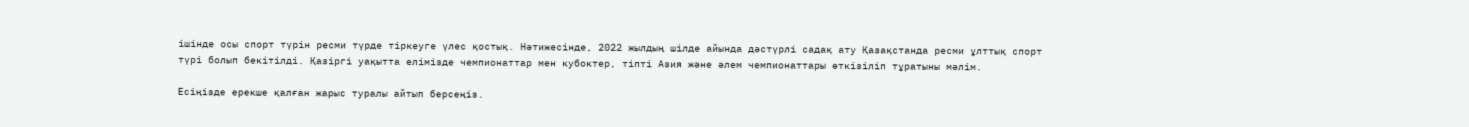ішінде осы спорт түрін ресми түрде тіркеуге үлес қостық. Нәтижесінде, 2022 жылдың шілде айында дәстүрлі садақ ату Қазақстанда ресми ұлттық спорт түрі болып бекітілді. Қазіргі уақытта елімізде чемпионаттар мен кубоктер, тіпті Азия және әлем чемпионаттары өткізіліп тұратыны мәлім.

Есіңізде ерекше қалған жарыс туралы айтып берсеңіз.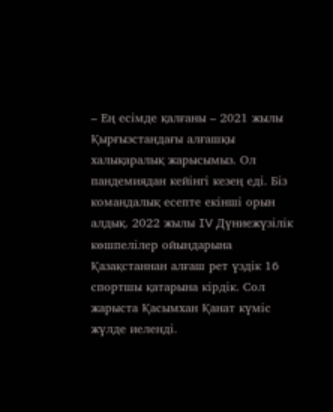– Ең есімде қалғаны – 2021 жылы Қырғызстандағы алғашқы халықаралық жарысымыз. Ол пандемиядан кейінгі кезең еді. Біз командалық есепте екінші орын алдық. 2022 жылы IV Дүниежүзілік көшпелілер ойындарына Қазақстаннан алғаш рет үздік 16 спортшы қатарына кірдік. Сол жарыста Қасымхан Қанат күміс жүлде иеленді.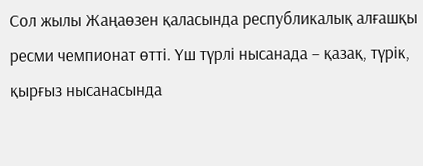Сол жылы Жаңаөзен қаласында республикалық алғашқы ресми чемпионат өтті. Үш түрлі нысанада – қазақ, түрік, қырғыз нысанасында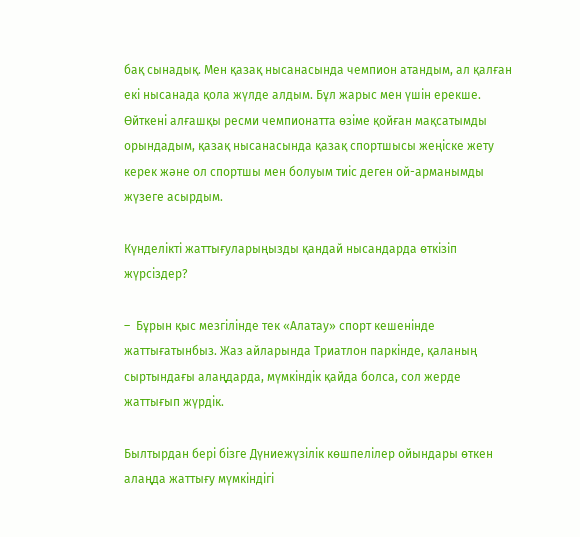бақ сынадық. Мен қазақ нысанасында чемпион атандым, ал қалған екі нысанада қола жүлде алдым. Бұл жарыс мен үшін ерекше. Өйткені алғашқы ресми чемпионатта өзіме қойған мақсатымды орындадым, қазақ нысанасында қазақ спортшысы жеңіске жету керек және ол спортшы мен болуым тиіс деген ой-арманымды жүзеге асырдым.

Күнделікті жаттығуларыңызды қандай нысандарда өткізіп жүрсіздер?

–  Бұрын қыс мезгілінде тек «Алатау» спорт кешенінде жаттығатынбыз. Жаз айларында Триатлон паркінде, қаланың сыртындағы алаңдарда, мүмкіндік қайда болса, сол жерде жаттығып жүрдік.

Былтырдан бері бізге Дүниежүзілік көшпелілер ойындары өткен алаңда жаттығу мүмкіндігі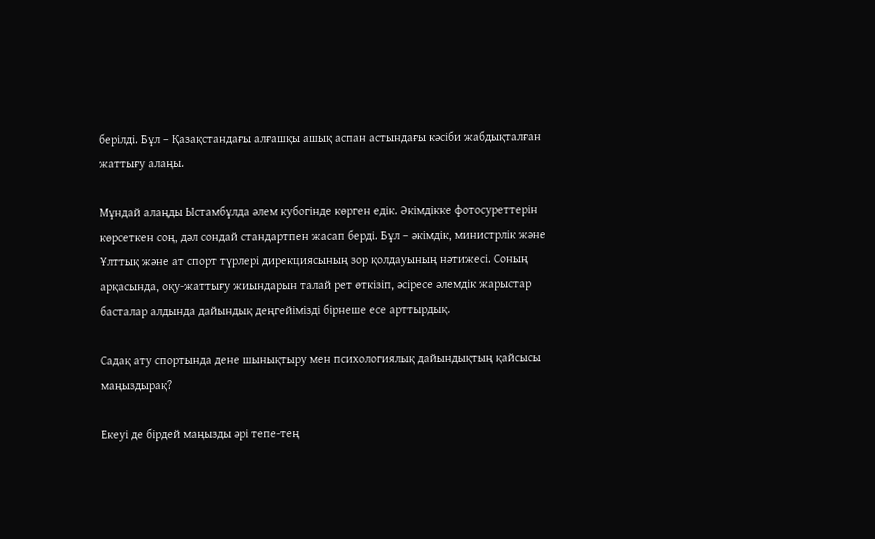берілді. Бұл – Қазақстандағы алғашқы ашық аспан астындағы кәсіби жабдықталған жаттығу алаңы.

Мұндай алаңды Ыстамбұлда әлем кубогінде көрген едік. Әкімдікке фотосуреттерін көрсеткен соң, дәл сондай стандартпен жасап берді. Бұл – әкімдік, министрлік және Ұлттық және ат спорт түрлері дирекциясының зор қолдауының нәтижесі. Соның арқасында, оқу-жаттығу жиындарын талай рет өткізіп, әсіресе әлемдік жарыстар басталар алдында дайындық деңгейімізді бірнеше есе арттырдық.

Садақ ату спортында дене шынықтыру мен психологиялық дайындықтың қайсысы маңыздырақ?

Екеуі де бірдей маңызды әрі тепе-тең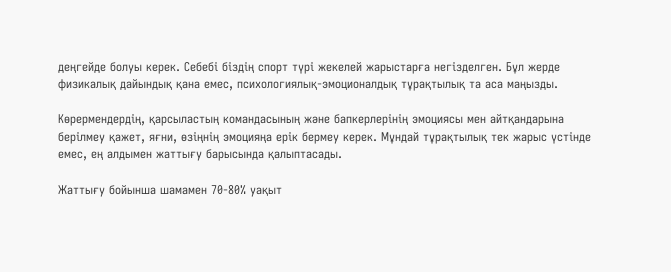деңгейде болуы керек. Себебі біздің спорт түрі жекелей жарыстарға негізделген. Бұл жерде физикалық дайындық қана емес, психологиялық-эмоционалдық тұрақтылық та аса маңызды.

Көрермендердің, қарсыластың командасының және бапкерлерінің эмоциясы мен айтқандарына берілмеу қажет, яғни, өзіңнің эмоцияңа ерік бермеу керек. Мұндай тұрақтылық тек жарыс үстінде емес, ең алдымен жаттығу барысында қалыптасады.

Жаттығу бойынша шамамен 70-80% уақыт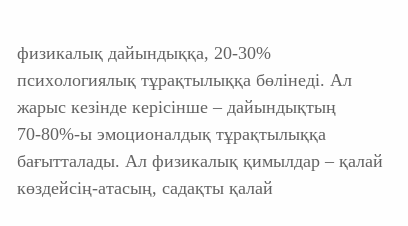физикалық дайындыққа, 20-30% психологиялық тұрақтылыққа бөлінеді. Ал жарыс кезінде керісінше – дайындықтың 70-80%-ы эмоционалдық тұрақтылыққа бағытталады. Ал физикалық қимылдар – қалай көздейсің-атасың, садақты қалай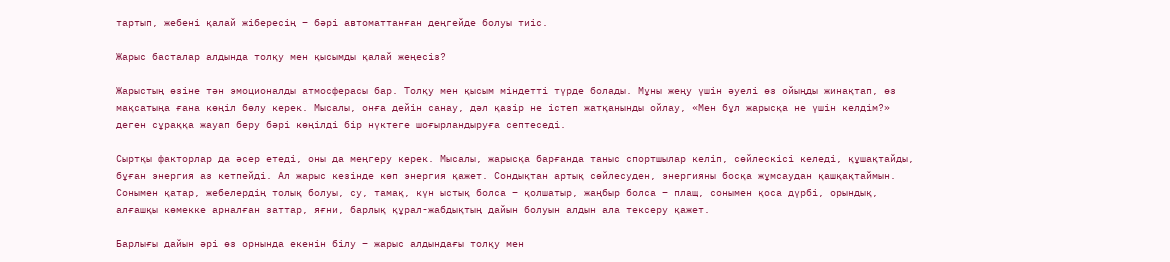тартып, жебені қалай жібересің – бәрі автоматтанған деңгейде болуы тиіс.

Жарыс басталар алдында толқу мен қысымды қалай жеңесіз?

Жарыстың өзіне тән эмоционалды атмосферасы бар. Толқу мен қысым міндетті түрде болады. Мұны жеңу үшін әуелі өз ойыңды жинақтап, өз мақсатыңа ғана көңіл бөлу керек. Мысалы, онға дейін санау, дәл қазір не істеп жатқанынды ойлау, «Мен бұл жарысқа не үшін келдім?» деген сұраққа жауап беру бәрі көңілді бір нүктеге шоғырландыруға септеседі.

Сыртқы факторлар да әсер етеді, оны да меңгеру керек. Мысалы, жарысқа барғанда таныс спортшылар келіп, сөйлескісі келеді, құшақтайды, бұған энергия аз кетпейді. Ал жарыс кезінде көп энергия қажет. Сондықтан артық сөйлесуден, энергияны босқа жұмсаудан қашқақтаймын. Сонымен қатар, жебелердің толық болуы, су, тамақ, күн ыстық болса – қолшатыр, жаңбыр болса – плащ, сонымен қоса дүрбі, орындық, алғашқы көмекке арналған заттар, яғни, барлық құрал-жабдықтың дайын болуын алдын ала тексеру қажет.

Барлығы дайын әрі өз орнында екенін білу – жарыс алдындағы толқу мен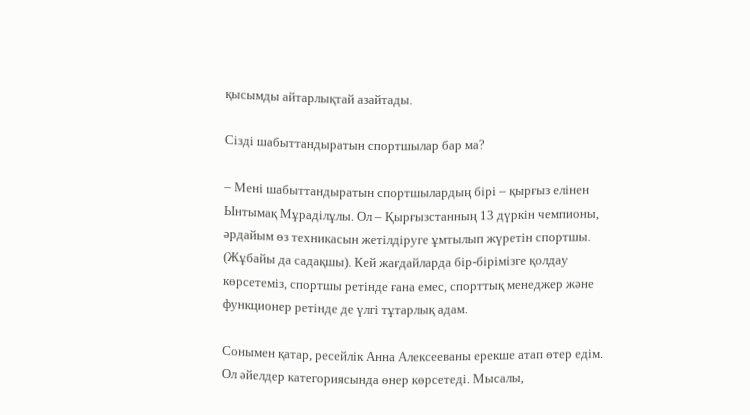қысымды айтарлықтай азайтады.

Сізді шабыттандыратын спортшылар бар ма?

– Мені шабыттандыратын спортшылардың бірі – қырғыз елінен Ынтымақ Мұраділұлы. Ол – Қырғызстанның 13 дүркін чемпионы, әрдайым өз техникасын жетілдіруге ұмтылып жүретін спортшы. (Жұбайы да садақшы). Кей жағдайларда бір-бірімізге қолдау көрсетеміз, спортшы ретінде ғана емес, спорттық менеджер және функционер ретінде де үлгі тұтарлық адам.

Сонымен қатар, ресейлік Анна Алексееваны ерекше атап өтер едім. Ол әйелдер категориясында өнер көрсетеді. Мысалы,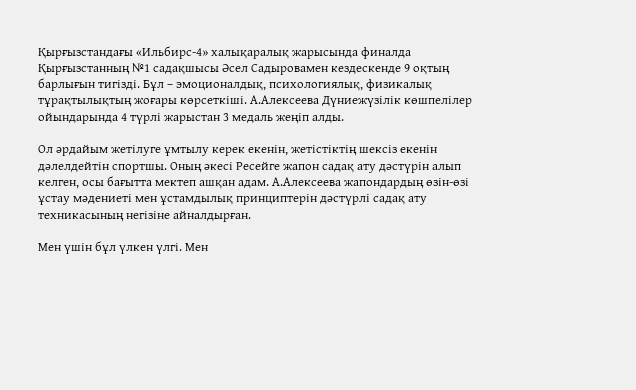Қырғызстандағы «Ильбирс-4» халықаралық жарысында финалда Қырғызстанның №1 садақшысы Әсел Садыровамен кездескенде 9 оқтың барлығын тигізді. Бұл – эмоционалдық, психологиялық, физикалық тұрақтылықтың жоғары көрсеткіші. А.Алексеева Дүниежүзілік көшпелілер ойындарында 4 түрлі жарыстан 3 медаль жеңіп алды.

Ол әрдайым жетілуге ұмтылу керек екенін, жетістіктің шексіз екенін дәлелдейтін спортшы. Оның әкесі Ресейге жапон садақ ату дәстүрін алып келген, осы бағытта мектеп ашқан адам. А.Алексеева жапондардың өзін-өзі ұстау мәдениеті мен ұстамдылық принциптерін дәстүрлі садақ ату техникасының негізіне айналдырған.

Мен үшін бұл үлкен үлгі. Мен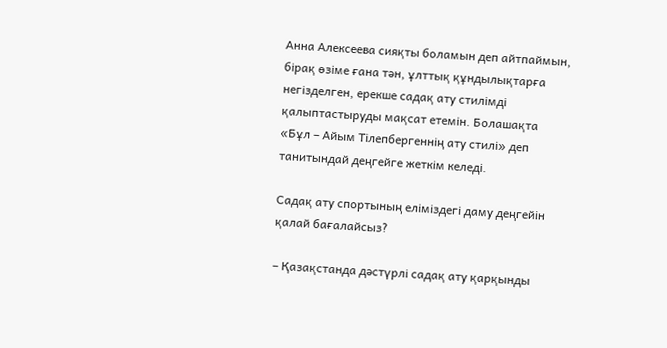Анна Алексеева сияқты боламын деп айтпаймын, бірақ өзіме ғана тән, ұлттық құндылықтарға негізделген, ерекше садақ ату стилімді қалыптастыруды мақсат етемін. Болашақта «Бұл – Айым Тілепбергеннің ату стилі» деп танитындай деңгейге жеткім келеді.

Садақ ату спортының еліміздегі даму деңгейін қалай бағалайсыз?

– Қазақстанда дәстүрлі садақ ату қарқынды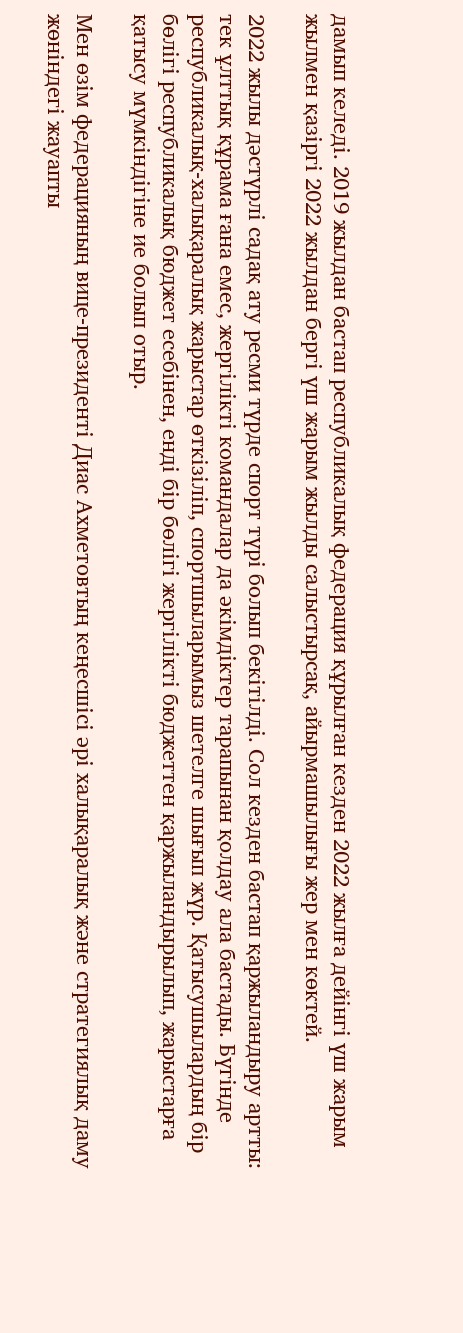дамып келеді. 2019 жылдан бастап республикалық федерация құрылған кезден 2022 жылға дейінгі үш жарым жылмен қазіргі 2022 жылдан бергі үш жарым жылды салыстырсақ, айырмашылығы жер мен көктей.

2022 жылы дәстүрлі садақ ату ресми түрде спорт түрі болып бекітілді. Сол кезден бастап қаржыландыру артты: тек ұлттық құрама ғана емес, жергілікті командалар да әкімдіктер тарапынан қолдау ала бастады. Бүгінде республикалық-халықаралық жарыстар өткізіліп, спортшыларымыз шетелге шығып жүр. Қатысушылардың бір бөлігі республикалық бюджет есебінен, енді бір бөлігі жергілікті бюджеттен қаржыландырылып, жарыстарға қатысу мүмкіндігіне ие болып отыр.

Мен өзім федерацияның вице-президенті Диас Ахметовтың кеңесшісі әрі халықаралық және стратегиялық даму жөніндегі жауапты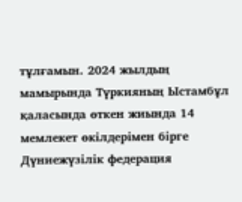тұлғамын. 2024 жылдың мамырында Түркияның Ыстамбұл қаласында өткен жиында 14 мемлекет өкілдерімен бірге Дүниежүзілік федерация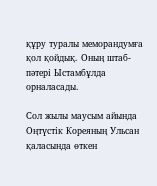құру туралы меморандумға қол қойдық. Оның штаб-пәтері Ыстамбұлда орналасады.

Сол жылы маусым айында Оңтүстік Кореяның Ульсан қаласында өткен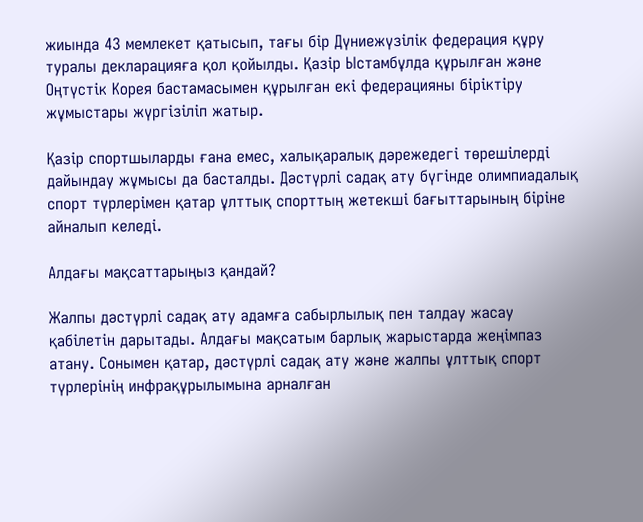жиында 43 мемлекет қатысып, тағы бір Дүниежүзілік федерация құру туралы декларацияға қол қойылды. Қазір Ыстамбұлда құрылған және Оңтүстік Корея бастамасымен құрылған екі федерацияны біріктіру жұмыстары жүргізіліп жатыр.

Қазір спортшыларды ғана емес, халықаралық дәрежедегі төрешілерді дайындау жұмысы да басталды. Дәстүрлі садақ ату бүгінде олимпиадалық спорт түрлерімен қатар ұлттық спорттың жетекші бағыттарының біріне айналып келеді.

Алдағы мақсаттарыңыз қандай?

Жалпы дәстүрлі садақ ату адамға сабырлылық пен талдау жасау қабілетін дарытады. Алдағы мақсатым барлық жарыстарда жеңімпаз атану. Сонымен қатар, дәстүрлі садақ ату және жалпы ұлттық спорт түрлерінің инфрақұрылымына арналған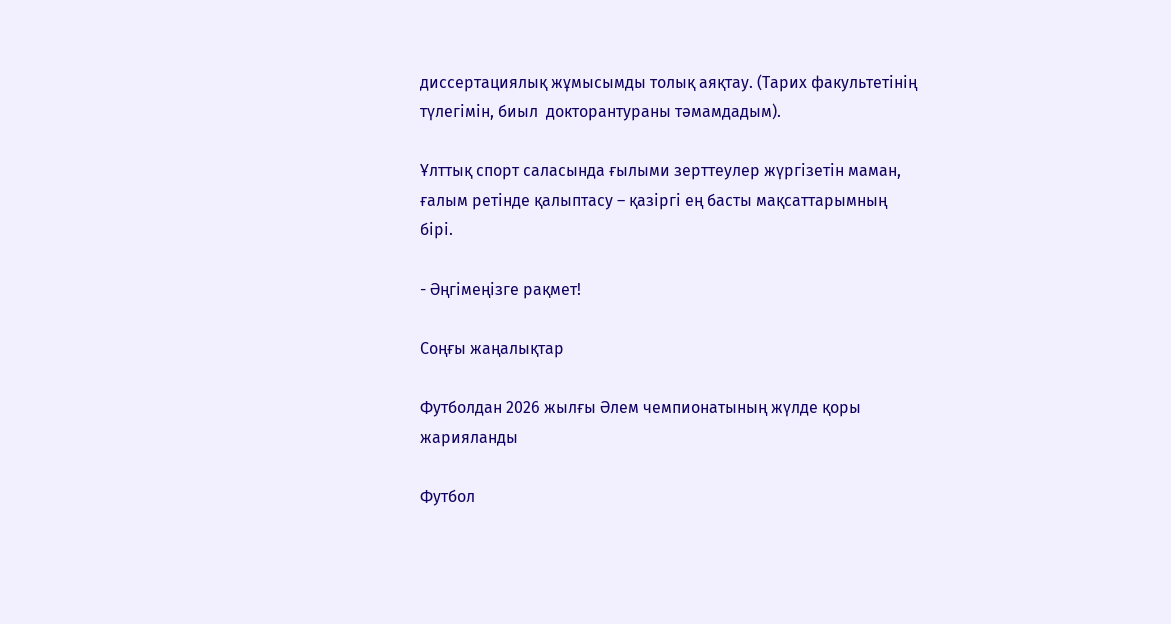диссертациялық жұмысымды толық аяқтау. (Тарих факультетінің түлегімін, биыл  докторантураны тәмамдадым).

Ұлттық спорт саласында ғылыми зерттеулер жүргізетін маман, ғалым ретінде қалыптасу – қазіргі ең басты мақсаттарымның бірі.

- Әңгімеңізге рақмет!

Соңғы жаңалықтар

Футболдан 2026 жылғы Әлем чемпионатының жүлде қоры жарияланды

Футбол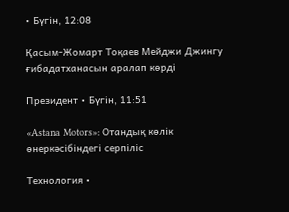• Бүгін, 12:08

Қасым-Жомарт Тоқаев Мейджи Джингу ғибадатханасын аралап көрді

Президент • Бүгін, 11:51

«Astana Motors»: Отандық көлік өнеркәсібіндегі серпіліс

Технология •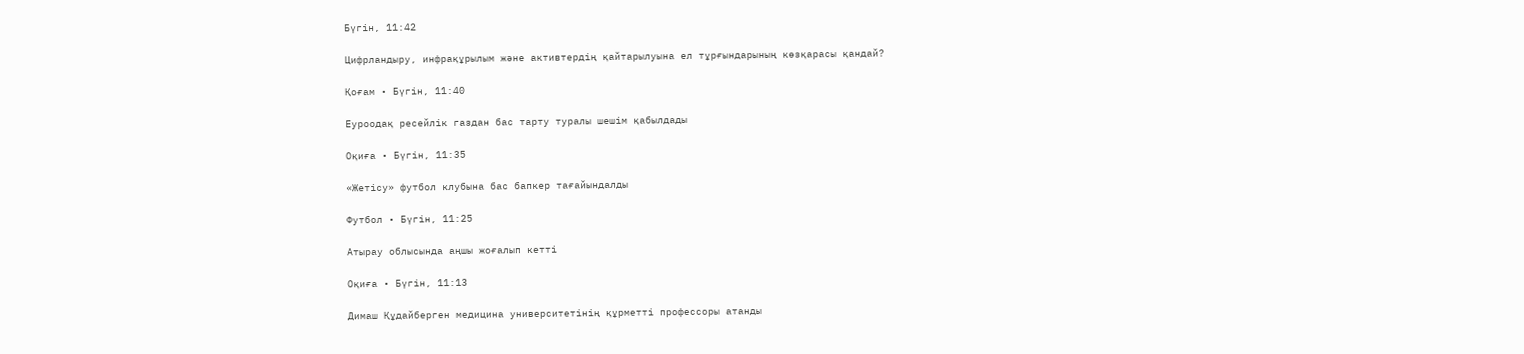Бүгін, 11:42

Цифрландыру, инфрақұрылым және активтердің қайтарылуына ел тұрғындарының көзқарасы қандай?

Қоғам • Бүгін, 11:40

Еуроодақ ресейлік газдан бас тарту туралы шешім қабылдады

Оқиға • Бүгін, 11:35

«Жетісу» футбол клубына бас бапкер тағайындалды

Футбол • Бүгін, 11:25

Атырау облысында аңшы жоғалып кетті

Оқиға • Бүгін, 11:13

Димаш Құдайберген медицина университетінің құрметті профессоры атанды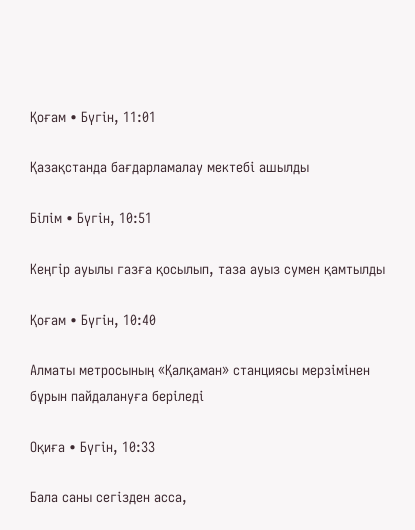Қоғам • Бүгін, 11:01

Қазақстанда бағдарламалау мектебі ашылды

Білім • Бүгін, 10:51

Кеңгір ауылы газға қосылып, таза ауыз сумен қамтылды

Қоғам • Бүгін, 10:40

Алматы метросының «Қалқаман» станциясы мерзімінен бұрын пайдалануға беріледі

Оқиға • Бүгін, 10:33

Бала саны сегізден асса,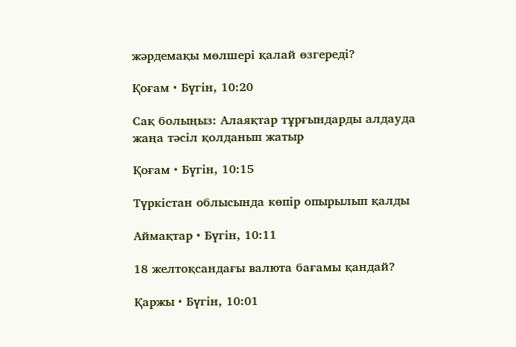жәрдемақы мөлшері қалай өзгереді?

Қоғам • Бүгін, 10:20

Сақ болыңыз: Алаяқтар тұрғындарды алдауда жаңа тәсіл қолданып жатыр

Қоғам • Бүгін, 10:15

Түркістан облысында көпір опырылып қалды

Аймақтар • Бүгін, 10:11

18 желтоқсандағы валюта бағамы қандай?

Қаржы • Бүгін, 10:01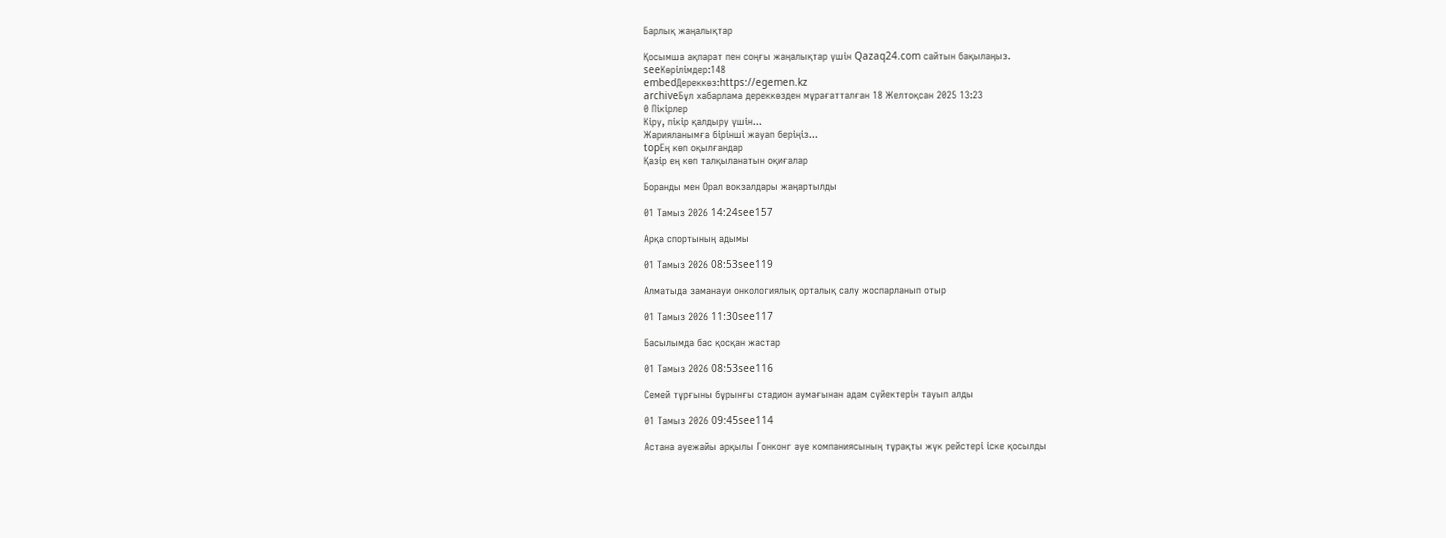Барлық жаңалықтар

Қосымша ақпарат пен соңғы жаңалықтар үшін Qazaq24.com сайтын бақылаңыз.
seeКөрілімдер:148
embedДереккөз:https://egemen.kz
archiveБұл хабарлама дереккөзден мұрағатталған 18 Желтоқсан 2025 13:23
0 Пікірлер
Кіру, пікір қалдыру үшін...
Жарияланымға бірінші жауап беріңіз...
topЕң көп оқылғандар
Қазір ең көп талқыланатын оқиғалар

Боранды мен Орал вокзалдары жаңартылды

01 Тамыз 2026 14:24see157

Арқа спортының адымы

01 Тамыз 2026 08:53see119

Алматыда заманауи онкологиялық орталық салу жоспарланып отыр

01 Тамыз 2026 11:30see117

Басылымда бас қосқан жастар

01 Тамыз 2026 08:53see116

Семей тұрғыны бұрынғы стадион аумағынан адам сүйектерін тауып алды

01 Тамыз 2026 09:45see114

Астана әуежайы арқылы Гонконг әуе компаниясының тұрақты жүк рейстері іске қосылды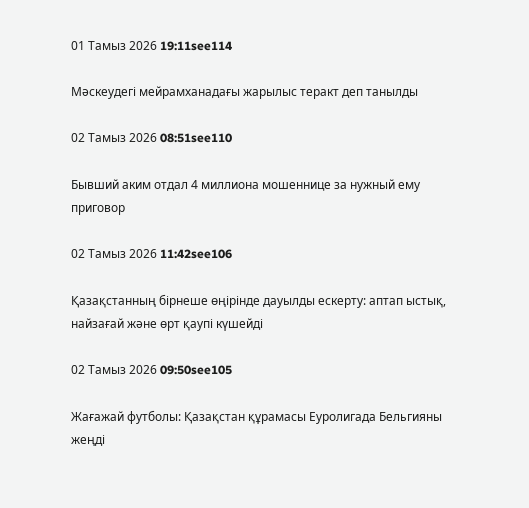01 Тамыз 2026 19:11see114

Мәскеудегі мейрамханадағы жарылыс теракт деп танылды

02 Тамыз 2026 08:51see110

Бывший аким отдал 4 миллиона мошеннице за нужный ему приговор

02 Тамыз 2026 11:42see106

Қазақстанның бірнеше өңірінде дауылды ескерту: аптап ыстық, найзағай және өрт қаупі күшейді

02 Тамыз 2026 09:50see105

Жағажай футболы: Қазақстан құрамасы Еуролигада Бельгияны жеңді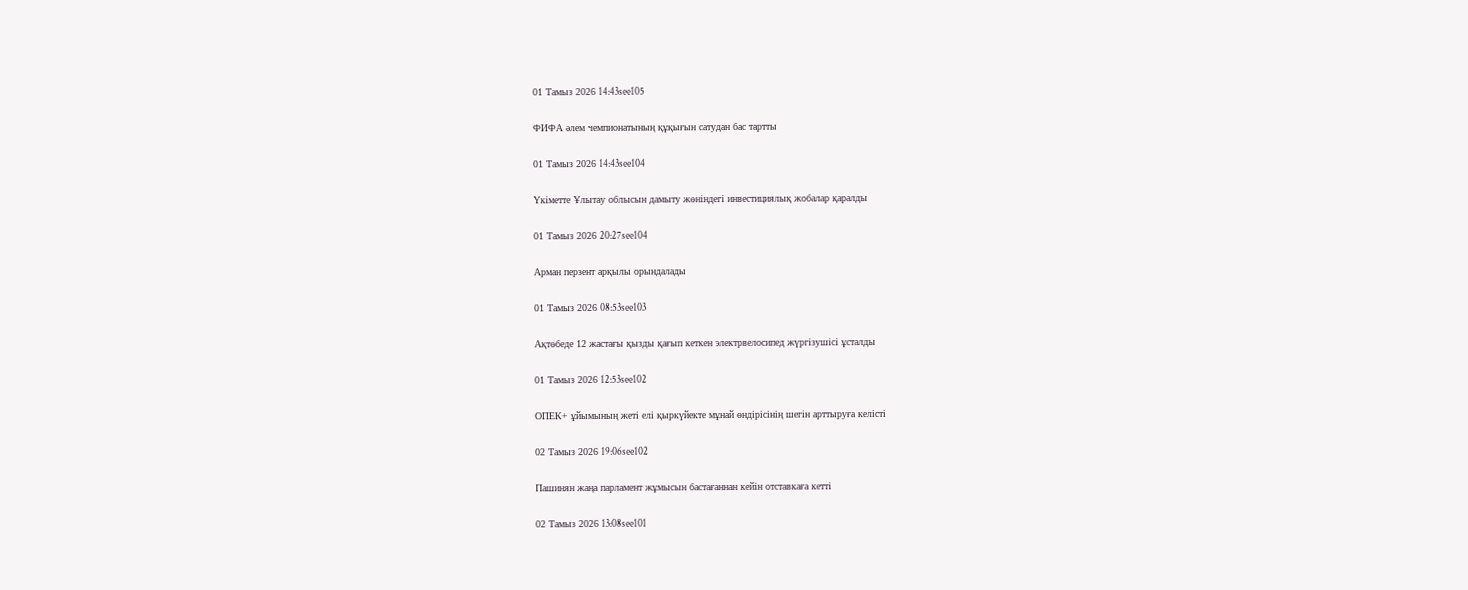01 Тамыз 2026 14:43see105

ФИФА әлем чемпионатының құқығын сатудан бас тартты

01 Тамыз 2026 14:43see104

Үкіметте Ұлытау облысын дамыту жөніндегі инвестициялық жобалар қаралды

01 Тамыз 2026 20:27see104

Арман перзент арқылы орындалады

01 Тамыз 2026 08:53see103

Ақтөбеде 12 жастағы қызды қағып кеткен электрвелосипед жүргізушісі ұсталды

01 Тамыз 2026 12:53see102

ОПЕК+ ұйымының жеті елі қыркүйекте мұнай өндірісінің шегін арттыруға келісті

02 Тамыз 2026 19:06see102

Пашинян жаңа парламент жұмысын бастағаннан кейін отставкаға кетті

02 Тамыз 2026 13:08see101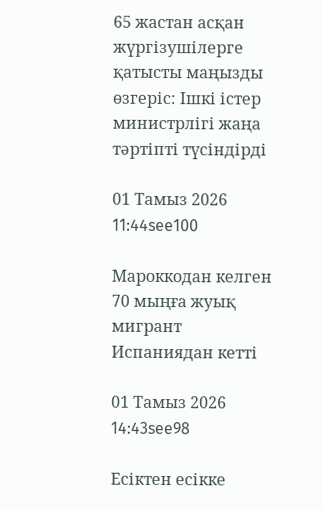65 жастан асқан жүргізушілерге қатысты маңызды өзгеріс: Ішкі істер министрлігі жаңа тәртіпті түсіндірді

01 Тамыз 2026 11:44see100

Мароккодан келген 70 мыңға жуық мигрант Испаниядан кетті

01 Тамыз 2026 14:43see98

Есіктен есікке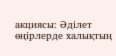акциясы: Әділет өңірлерде халықтың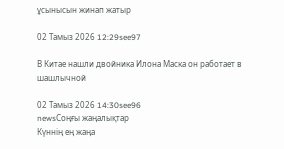ұсынысын жинап жатыр

02 Тамыз 2026 12:29see97

В Китае нашли двойника Илона Маска он работает в шашлычной

02 Тамыз 2026 14:30see96
newsСоңғы жаңалықтар
Күннің ең жаңа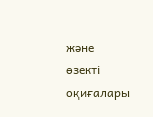және өзекті оқиғалары